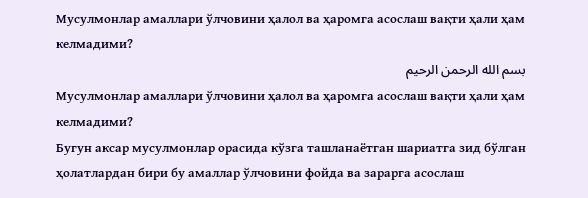Мусулмонлар амаллари ўлчовини ҳалол ва ҳаромга асослаш вақти ҳали ҳам келмадими?
بسم الله الرحمن الرحيم
Мусулмонлар амаллари ўлчовини ҳалол ва ҳаромга асослаш вақти ҳали ҳам келмадими?
Бугун аксар мусулмонлар орасида кўзга ташланаётган шариатга зид бўлган ҳолатлардан бири бу амаллар ўлчовини фойда ва зарарга асослаш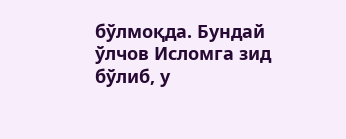бўлмоқда. Бундай ўлчов Исломга зид бўлиб, у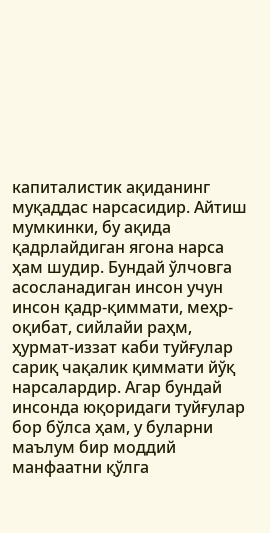капиталистик ақиданинг муқаддас нарсасидир. Айтиш мумкинки, бу ақида қадрлайдиган ягона нарса ҳам шудир. Бундай ўлчовга асосланадиган инсон учун инсон қадр-қиммати, меҳр-оқибат, сийлайи раҳм, ҳурмат-иззат каби туйғулар сариқ чақалик қиммати йўқ нарсалардир. Агар бундай инсонда юқоридаги туйғулар бор бўлса ҳам, у буларни маълум бир моддий манфаатни қўлга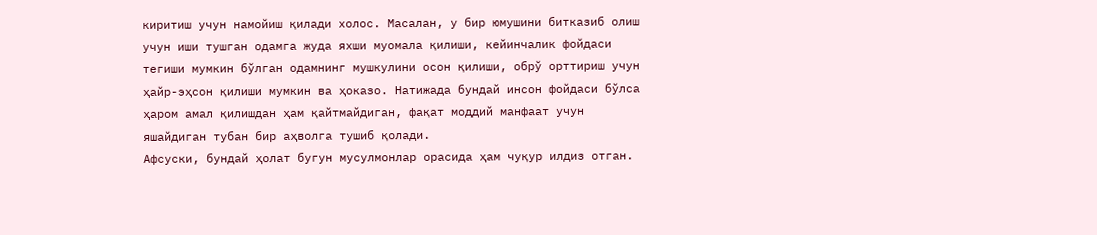киритиш учун намойиш қилади холос. Масалан, у бир юмушини битказиб олиш учун иши тушган одамга жуда яхши муомала қилиши, кейинчалик фойдаси тегиши мумкин бўлган одамнинг мушкулини осон қилиши, обрў орттириш учун ҳайр-эҳсон қилиши мумкин ва ҳоказо. Натижада бундай инсон фойдаси бўлса ҳаром амал қилишдан ҳам қайтмайдиган, фақат моддий манфаат учун яшайдиган тубан бир аҳволга тушиб қолади.
Афсуски, бундай ҳолат бугун мусулмонлар орасида ҳам чуқур илдиз отган.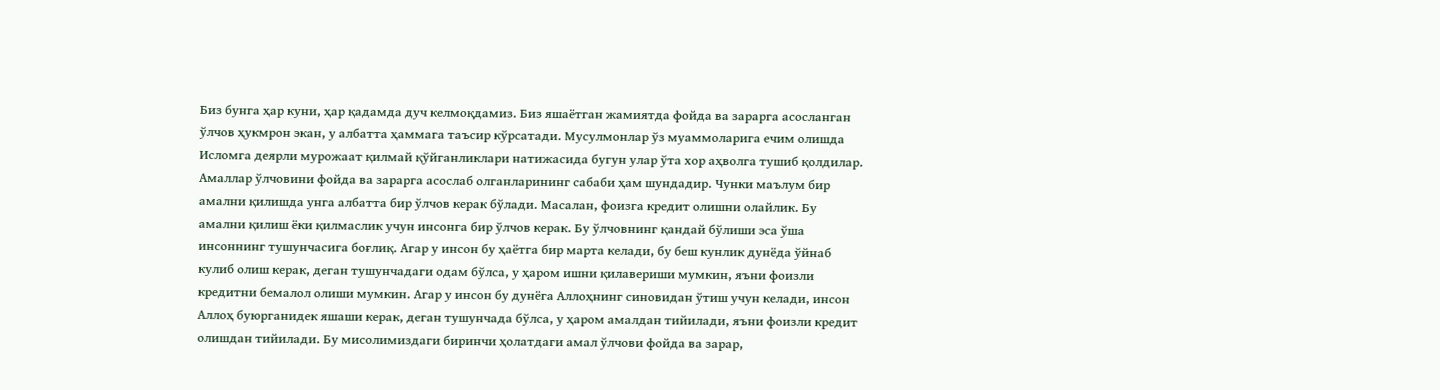Биз бунга ҳар куни, ҳар қадамда дуч келмоқдамиз. Биз яшаётган жамиятда фойда ва зарарга асосланган ўлчов ҳукмрон экан, у албатта ҳаммага таъсир кўрсатади. Мусулмонлар ўз муаммоларига ечим олишда Исломга деярли мурожаат қилмай қўйганликлари натижасида бугун улар ўта хор аҳволга тушиб қолдилар. Амаллар ўлчовини фойда ва зарарга асослаб олганларининг сабаби ҳам шундадир. Чунки маълум бир амални қилишда унга албатта бир ўлчов керак бўлади. Масалан, фоизга кредит олишни олайлик. Бу амални қилиш ёки қилмаслик учун инсонга бир ўлчов керак. Бу ўлчовнинг қандай бўлиши эса ўша инсоннинг тушунчасига боғлиқ. Агар у инсон бу ҳаётга бир марта келади, бу беш кунлик дунёда ўйнаб кулиб олиш керак, деган тушунчадаги одам бўлса, у ҳаром ишни қилавериши мумкин, яъни фоизли кредитни бемалол олиши мумкин. Агар у инсон бу дунёга Аллоҳнинг синовидан ўтиш учун келади, инсон Аллоҳ буюрганидек яшаши керак, деган тушунчада бўлса, у ҳаром амалдан тийилади, яъни фоизли кредит олишдан тийилади. Бу мисолимиздаги биринчи ҳолатдаги амал ўлчови фойда ва зарар,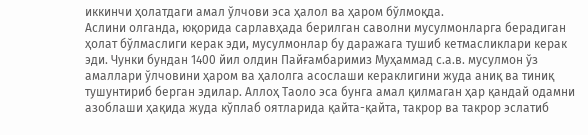иккинчи ҳолатдаги амал ўлчови эса ҳалол ва ҳаром бўлмоқда.
Аслини олганда, юқорида сарлавҳада берилган саволни мусулмонларга берадиган ҳолат бўлмаслиги керак эди, мусулмонлар бу даражага тушиб кетмасликлари керак эди. Чунки бундан 1400 йил олдин Пайғамбаримиз Муҳаммад с.а.в. мусулмон ўз амаллари ўлчовини ҳаром ва ҳалолга асослаши кераклигини жуда аниқ ва тиниқ тушунтириб берган эдилар. Аллоҳ Таоло эса бунга амал қилмаган ҳар қандай одамни азоблаши ҳақида жуда кўплаб оятларида қайта-қайта, такрор ва такрор эслатиб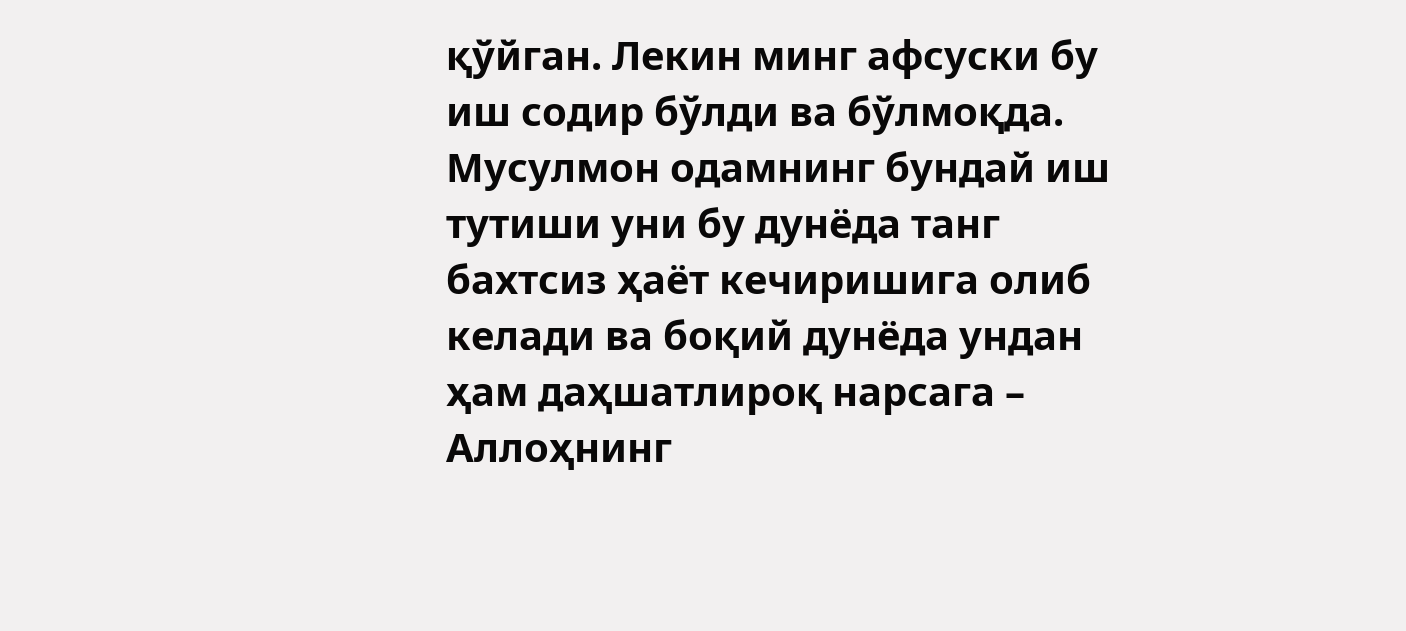қўйган. Лекин минг афсуски бу иш содир бўлди ва бўлмоқда. Мусулмон одамнинг бундай иш тутиши уни бу дунёда танг бахтсиз ҳаёт кечиришига олиб келади ва боқий дунёда ундан ҳам даҳшатлироқ нарсага – Аллоҳнинг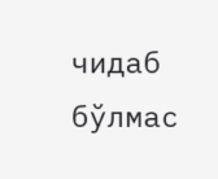чидаб бўлмас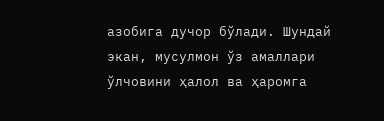азобига дучор бўлади. Шундай экан, мусулмон ўз амаллари ўлчовини ҳалол ва ҳаромга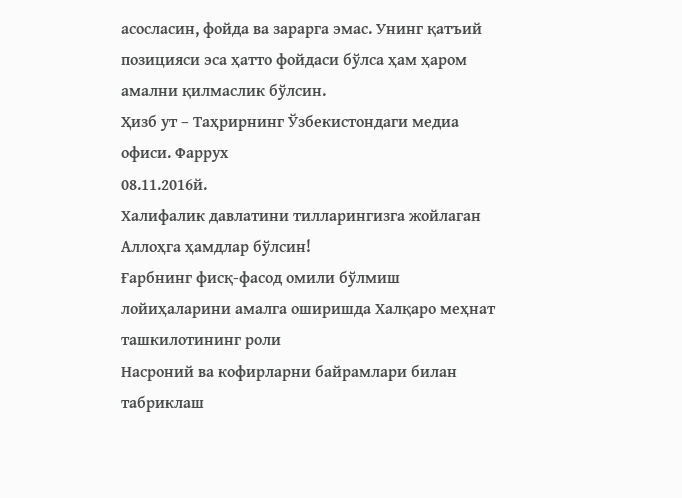асосласин, фойда ва зарарга эмас. Унинг қатъий позицияси эса ҳатто фойдаси бўлса ҳам ҳаром амални қилмаслик бўлсин.
Ҳизб ут – Таҳрирнинг Ўзбекистондаги медиа офиси. Фаррух
08.11.2016й.
Халифалик давлатини тилларингизга жойлаган Аллоҳга ҳамдлар бўлсин!
Ғарбнинг фисқ-фасод омили бўлмиш лойиҳаларини амалга оширишда Халқаро меҳнат ташкилотининг роли
Насроний ва кофирларни байрамлари билан табриклаш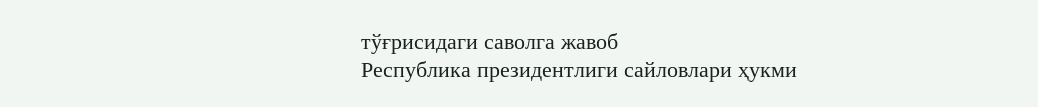тўғрисидаги саволга жавоб
Республика президентлиги сайловлари ҳукми